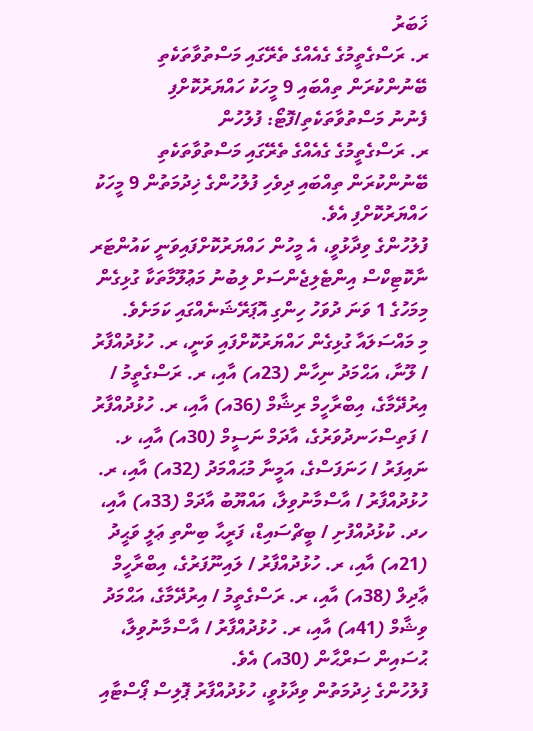ޚަބަރު
ރ. ރަސްގެތީމުގެ ގެއެއްގެ ތެރޭގައި މަސްތުވާތަކެތި ބޭނުންކުރަން ތިއްބައި 9 މީހަކު ހައްޔަރުކޮށްފި
ފެނުނު މަސްތުވާތަކެތި/ފޮޓޯ: ފުލުހުން
ރ. ރަސްގެތީމުގެ ގެއެއްގެ ތެރޭގައި މަސްތުވާތަކެތި ބޭނުންކުރަން ތިއްބައި ދިވެހި ފުލުހުންގެ ޚިދުމަތުން 9 މީހަކު ހައްޔަރުކޮށްފި އެވެ.
ފުލުހުންގެ ވިދާޅުވީ، އެ މީހުން ހައްޔަރުކޮށްފައިވަނީ ކައުންޓަރ ނާކޮޓިކްސް އިންޓެލިޖެންސަށް ލިބުނު މަޢުލޫމާތަކާ ގުޅިގެން މިމަހުގެ 1 ވަނަ ދުވަހު ހިންގި އޮޕަރޭޝަނެއްގައި ކަމަށެވެ.
މި މައްސަލައާ ގުޅިގެން ހައްޔަރުކޮށްފައި ވަނީ، ރ. ހުޅުދުއްފާރު / ލޫނާ، އަޙްމަދު ނިހާން (23އ) އާއި، ރ. ރަސްގެތީމު / އިރުދޭމާގެ، އިބްރާހީމް ރިޝާމް (36އ) އާއި، ރ. ހުޅުދުއްފާރު / ފަތިސްހަނދުވަރުގެ، އާދަމް ނަސީމް (30އ) އާއި، ޅ. ނައިފަރު / ހަނަފަސްގެ، އަމީނާ މުޙައްމަދު (32އ) އާއި، ރ. ހުޅުދުއްފާރު / އާސްމާނުވިލާ، އައްޔޫބު އާދަމް (33އ) އާއި، ހދ. ކުޅުދުއްފުށި / ބީޗްސައިޑް، ފަރީޙާ ބިންތި ޢަލީ ވަޙީދު (21އ) އާއި، ރ. ހުޅުދުއްފާރު / ލައިނޫފަރުގެ، އިބްރާހީމް ޢާދިލް (38އ) އާއި، ރ. ރަސްގެތީމު / އިރުދޭމާގެ، އަޙްމަދު ވިޝާމް (41އ) އާއި، ރ. ހުޅުދުއްފާރު / އާސްމާނުވިލާ، ޙުސައިން ސަރްޙާން (30އ) އެވެ.
ފުލުހުންގެ ޚިދުމަތުން ވިދާޅުވީ، ހުޅުދުއްފާރު ޕޮލިސް ޕޯސްޓާއި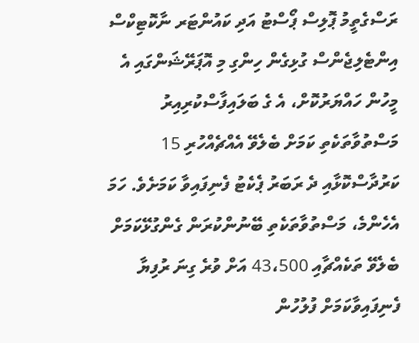ރަސްގެތީމު ޕޮލިސް ޕޯސްޓު އަދި ކައުންޓަރ ނާކޮޓިކްސް އިންޓެލިޖެންސް ގުޅިގެން ހިންގި މި އޮޕަރޭޝަންގައި އެ މީހުން ހައްޔަރުކޮށް، އެ ގެ ބަލައިފާސްކުރިއިރު މަސްތުވާތަކެތި ކަމަށް ބެލެވޭ އެއްޗެއްހުރި 15 ކަރުދާސްކޮޅާއި ދެ ރަބަރު ޕެކެޓު ފެނިފައިވާ ކަމަށެވެ. ހަމަ އެހެންމެ، މަސްތުވާތަކެތި ބޭނުންކުރަން ގެންގުޅޭކަމަށް ބެލެވޭ ތަކެއްޗާއި 43،500 އަށް ވުރެ ގިނަ ރުފިޔާ ފެނިފައިވާކަމަށް ފުލުހުން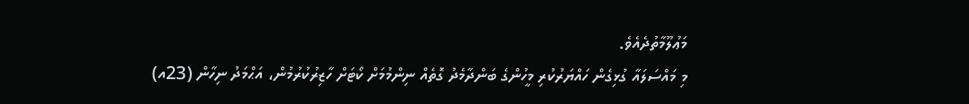މަޢުލޫމާތުދެއެވެ.
މި މައްސަލައާ ގުޅިގެން ހައްޔަރުކުރި މީހުންގެ ބަންދާމެދު ގޮތެއް ނިންމުމަށް ކޯޓަށް ހާޒިރުކުރުމުން، އަޙްމަދު ނިހާން (23އ)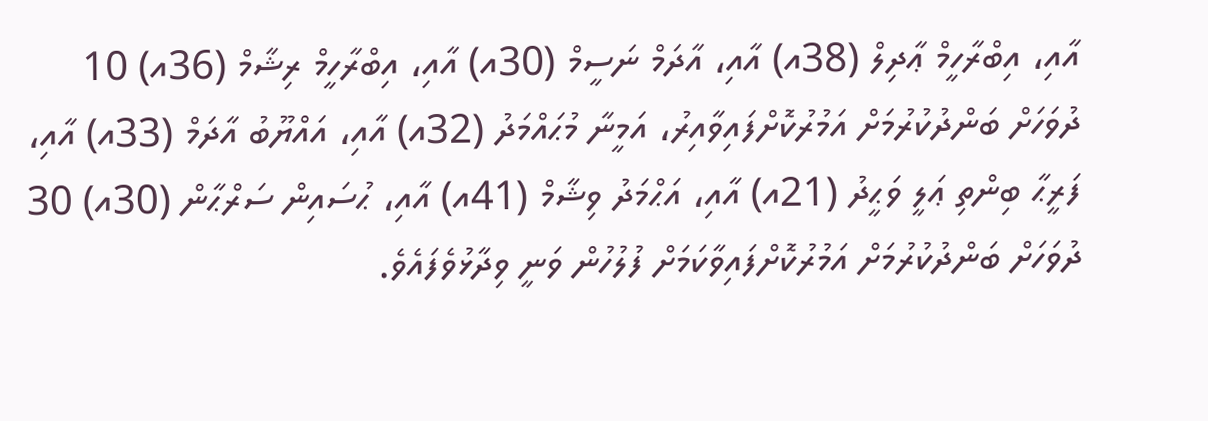އާއި، އިބްރާހީމް ޢާދިލް (38އ) އާއި، އާދަމް ނަސީމް (30އ) އާއި، އިބްރާހީމް ރިޝާމް (36އ) 10 ދުވަހަށް ބަންދުކުރުމަށް އަމުރުކޮށްފައިވާއިރު، އަމީނާ މުޙައްމަދު (32އ) އާއި، އައްޔޫބު އާދަމް (33އ) އާއި، ފަރީޙާ ބިންތި ޢަލީ ވަޙީދު (21އ) އާއި، އަޙްމަދު ވިޝާމް (41އ) އާއި، ޙުސައިން ސަރްޙާން (30އ) 30 ދުވަހަށް ބަންދުކުރުމަށް އަމުރުކޮށްފައިވާކަމަށް ފުލުހުން ވަނީ ވިދާޅުވެފައެވެ.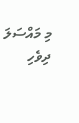މި މައްސަލަ ދިވެހި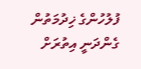ފުލުހުންގެ ޚިދުމަތުން ގެންދަނީ އިތުރަށް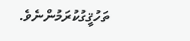ތަހުޤީގުކުރަމުންނެވެ.